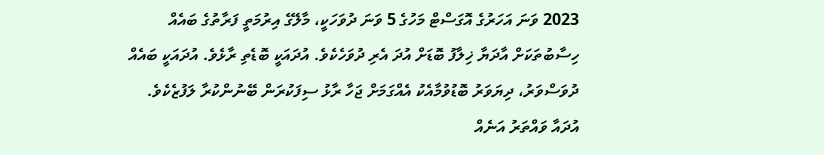2023 ވަނަ އަހަރުގެ އޮގަސްޓް މަހުގެ 5 ވަނަ ދުވަހަކީ، މާލޭގެ އިރުމަތީ ފަރާތުގެ ބައެއް ހިސާބުތަކަށް އާދަޔާ ޚިލާފު ބޮޑަށް އުދަ އެރި ދުވަހެކެވެ. އުދައަކީ ބޮޑެތި ރާޅެވެ. އުދައަކީ ބައެއް ދުވަސްވަރު، ދިޔަވަރު ބޮޑުވުމާއެކު އެއްގަމަށް ޖަހާ ރާޅު ސިފަކުރަން ބޭނުންކުރާ ލަފުޒެކެވެ. އުދައާ ވައްތަރު އަނެއް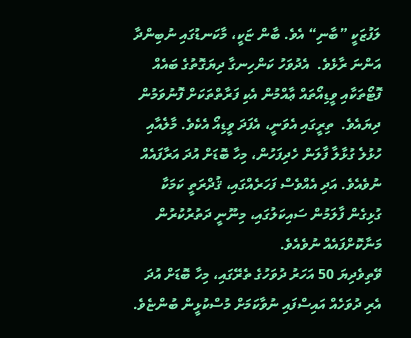ލަފުޒަކީ ”ބާނި“ އެވެ. ބާން ޏަކީ، މާކަނޑުގައި ނުބިންދާ އަންނަ ރާޅެވެ.  އެދުވަހު ކަންހިނގާ ދިޔަގޮތުގެ ބައެއް ފޮޓޯތަކާއި ވީޑިއޯތައް ޢާއްމުން އެކި ފަރާތްތަކަށް ފޮނުވަމުން ދިޔައެވެ.  ތިރީގައި އެވަނީ، އެފަދަ ވީޑިއޯ އެކެވެ. މާލެއާއި ހުޅުލެ ގުޅާލާ ފާލަން ހެދިފަހުން، މިހާ ބޮޑަށް އުދަ އަރާފައެއް ނުވެއެވެ. އަދި އެއްވެސް ފަހަރެއްގައި، ޤުދްރަތީ ކަމަކާ ގުޅިގެން ފާލަމުން ސައިކަލުގައި، މިނޫނީ ދަތުރުކުރުން މަނާކޮށްފައެއް ނުވެއެވެ.
ވޭތިވެދިޔަ 50 އަހަރު ދުވަހުގެ ތެރޭގައި، މިހާ ބޮޑަށް އުދަ އެރި ދުވަހެއް އައިސްފައި ނުވާކަމަށް މުސްކުޅީން ބުންޏެވެ.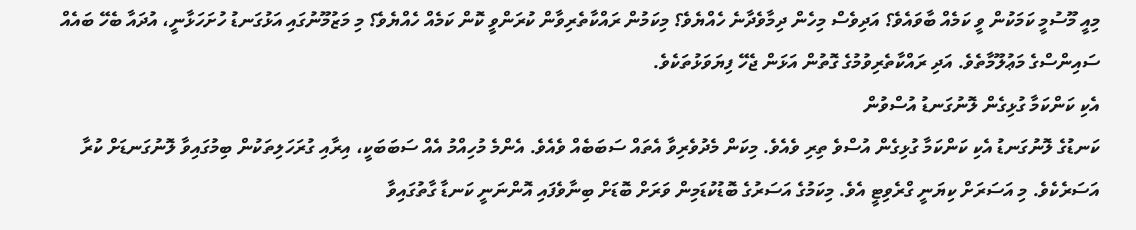މިއީ މޫސުމީ ކަމަކުން ވީ ކަމެއް ބާވައެވެ؟ އަދިވެސް މިހެން ދިމާވެދާނެ ހެއްޔެވެ؟ މިކަމުން ރައްކާތެރިވާން ކުރަންވީ ކޮން ކަމެއް ހެއްޔެވެ؟ މި މަޒުމޫނުގައި އަޅުގަނޑު ހުށަހަޅާނީ، އުދައާ ބެހޭ ބައެއް ސައިންސްގެ މަޢުލޫމާތެވެ. އަދި ރައްކާތެރިވުމުގެ ގޮތުން އަޅަން ޖެހޭ ފިޔަވަޅުތަކެވެ.
އެކި ކަންކަމާ ގުޅިގެން ލޮނުގަނޑު އުސްވުން
ކަނޑުގެ ލޮނުގަނޑު އެކި ކަންކަމާ ގުޅިގެން އުސްވެ ތިރި ވެއެވެ. މިކަން މެދުވެރިވާ އެތައް ސަބަބެއް ވެއެވެ. އެންމެ މުހިއްމު އެއް ސަބަބަކީ، އިރާއި ގުރަހަލިތަކުން ބިމުގައިވާ ލޮނުގަނޑަށް ކުރާ އަސަރެކެވެ. މި އަސަރަށް ކިޔަނީ ގްރެވިޓީ އެވެ. މިކަމުގެ އަސަރުގެ ބޮޑުކުޑަމިން ވަރަށް ބޮޑަށް ބިނާވެފައި އޮންނަނީ ކަނޑާ ގާތުގައިވާ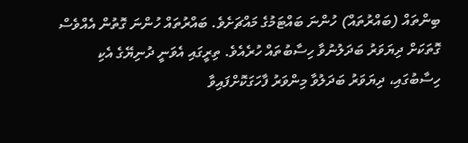ބިންތައް (ބައްރުތައް) ހުންނަ ބައްޓަމުގެ މައްޗަށެވެ. ބައްރުތައް ހުންނަ ގޮތުން އެއްވެސް ގޮތަކަށް ދިޔަވަރު ބަދަލުނުވާ ހިސާބުތައް ހުރެއެވެ. ތިރީގައި އެވަނީ ދުނިޔޭގެ އެކި ހިސާބުގައި، ދިޔަވަރު ބަދަލުވާ މިންވަރު ފާހަގަކޮށްފައިވާ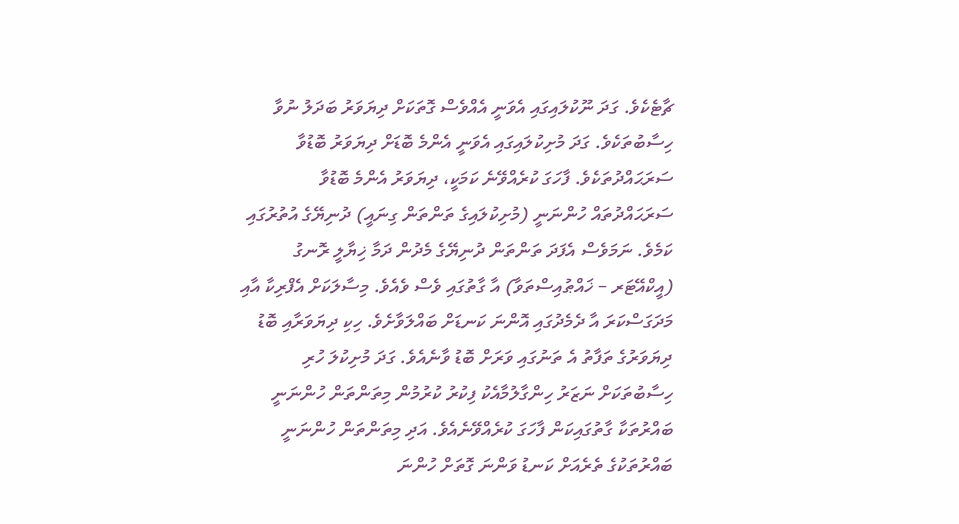ޗާޓެކެވެ. ގަދަ ނޫކުލައިގައި އެވަނީ އެއްވެސް ގޮތަކަށް ދިޔަވަރު ބަދަލު ނުވާ ހިސާބުތަކެވެ. ގަދަ މުށިކުލައިގައި އެވަނީ އެންމެ ބޮޑަށް ދިޔަވަރު ބޮޑުވާ ސަރަޙައްދުތަކެވެ. ފާހަގަ ކުރެއްވޭނެ ކަމަކީ، ދިޔަވަރު އެންމެ ބޮޑުވާ ސަރަޙައްދުތައް ހުންނަނީ (މުށިކުލައިގެ ތަންތަން ގިނައީ) ދުނިޔޭގެ އުތުރުގައި ކަމެވެ. ނަމަވެސް އެފަދަ ތަންތަން ދުނިޔޭގެ މެދުން ދަމާ ޚިޔާލީ ރޮނގު (އީކްއޭޓަރ – ޚައްޠުއިސްތަވާ) އާ ގާތުގައި ވެސް ވެއެވެ. މިސާލަކަށް އެފްރިކާ އާއި މަދަގަސްކަރަ އާ ދެމެދުގައި އޮންނަ ކަނޑަށް ބައްލަވާށެވެ. ހިކި ދިޔަވަރާއި ބޮޑު ދިޔަވަރުގެ ތަފާތު އެ ތަނުގައި ވަރަށް ބޮޑު ވާނެއެވެ. ގަދަ މުށިކުލަ ހުރި ހިސާބުތަކަށް ނަޒަރު ހިންގާލުމާއެކު ފިކުރު ކުރުމުން މިތަންތަން ހުންނަނީ ބައްރުތަކާ ގާތުގައިކަން ފާހަގަ ކުރެއްވޭނެއެވެ. އަދި މިތަންތަން ހުންނަނީ ބައްރުތަކުގެ ތެރެއަށް ކަނޑު ވަންނަ ގޮތަށް ހުންނަ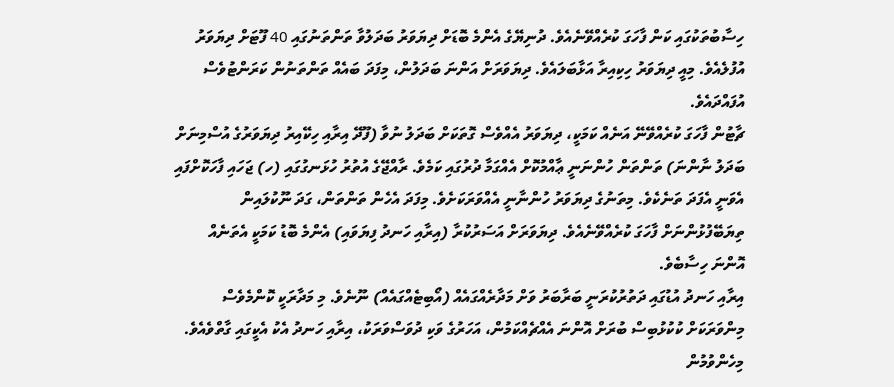ހިސާބުތަކުގައި ކަން ފާހަގަ ކުރެއްވޭނެއެވެ. ދުނިޔޭގެ އެންމެ ބޮޑަށް ދިޔަވަރު ބަދަލުވާ ތަންތަނުގައި 40 ފޫޓަށް ދިޔަވަރު އުފުލެއެވެ. މިއީ ދިޔަވަރު ހިކިއިރާ އަޅާބަލައެވެ. ދިޔަވަރަށް އަންނަ ބަދަލުން، މިފަދަ ބައެއް ތަންތަނުން ކަރަންޓުވެސް އުފައްދައެވެ.
ޗާޓުން ފާހަގަ ކުރެއްވޭނޭ އަނެއް ކަމަކީ، ދިޔަވަރު އެއްވެސް ގޮތަކަށް ބަދަލު ނުވާ (ފޫދޭ އިރާއި ހިކޭއިރު ދިޔަވަރުގެ އުސްމިނަށް ބަދަލު ނާންނަ) ތަންތަން ހުންނަނީ ޢާއްމުކޮށް އެއްގަމާ ދުރުގައި ކަމެވެ. ރާއްޖޭގެ އުތުރު ހުޅަނގުގައި (ހ) ޖަހައި ފާހަކޮށްފައި އެވަނީ އެފަދަ ތަނެކެވެ. މިތަނުގެ ދިޔަވަރު ހުންނާނީ އެއްވަރަކަށެވެ. މިފަދަ އެހެން ތަންތަން، ގަދަ ނޫކުލައިން ތިޔަބޭފުޅުންނަށް ފާހަގަ ކުރެއްވޭނެއެވެ. ދިޔަވަރަށް އަސަރުކުރާ (އިރާއި ހަނދު ފިޔަވައި) އެންމެ ބޮޑު ކަމަކީ އެތަނެއް އޮންނަ ހިސާބެވެ.
އިރާއި ހަނދު އުޑުގައި ދަތުރުކުރަނީ ބަރާބަރު ވަށް މަދާރެއްގައެއް (އޯބިޓެއްގައެއް) ނޫނެވެ. މި މަދާރަކީ ކޮންމެވެސް މިންވަރަކަށް ކުކުޅުބިސް ބުރަށް އޮންނަ އެއްޗެއްކަމުން، އަހަރުގެ ވަކި ދުވަސްވަރަކު، އިރާއި ހަނދު އެކު އެކީގައި ގާތްވެއެވެ. މިހެންވުމުން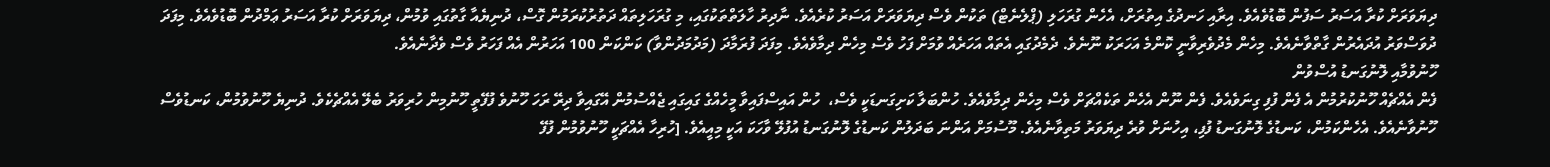ދިޔަވަރަށް ކުރާ އަސަރު ސަފުން ބޮޑުވެއެވެ. އިރާއި ހަނދުގެ އިތުރަށް، އެހެން ގުރަހަލި (ޕްލެނެޓް) ތަކުން ވެސް ދިޔަވަރަށް އަސަރު ކުރެއެވެ. ނާދިރު ހާލަތްތަކުގައި، މި ގުރަހަލިތައް ދަތުރުކުރަމުން ގޮސް، ދުނިޔެއާ ގާތުގައި ވުމުން، ދިޔަވަރަށް ކުރާ އަސަރު ޢަމްދުން ބޮޑުވެއެވެ. މިފަދަ ދުވަސްވަރު އުދައެރުން ގާތްވާނެއެވެ. މިހެން މެދުވެރިވާނީ ކޮންމެ އަހަރަކު ނޫނެވެ. ދެމެދުގައި އެތައް އަހަރެއް ވުމަށް ފަހު ވެސް މިހެން ދިމާވެއެވެ. މިފަދަ ފުރަމާދަ (މަދުމަދުންވާ) ކަންކަން 100 އަހަރުން އެއް ފަހަރު ވެސް ވެދާނެއެވެ.
ހޫނުވުމާއި ލޮނުގަނޑު އުސްވުން
ފެން އެއްޗެއް ހޫނުކުރުމުން އެ ފެން ފުފި ގިނަވެއެވެ. ފެން ނޫން އެހެން ތަކެއްޗަށް ވެސް މިހެން ދިމާވެއެވެ. ހުންބަލާ ކަށިގަނޑަކީ ވެސް،  ހުން އައިސްފައިވާ މީހެއްގެ ގައިގައި ޖެއްސުމުން އޭގައިވާ ދިރޭ ރަހަ ހޫނުވެ ފުފޭތީ ހޫނުމިން ހުރިވަރު ބެލޭ އެއްޗެކެވެ. ދުނިޔެ ހޫނުވުމުން، ކަނޑުވެސް ހޫނުވާނެއެވެ. އެހެންކަމުން، ކަނޑުގެ ލޮނުގަނޑު ފުފި، އިހުނަށް ވުރެ ދިޔަވަރު މަތިވާނެއެވެ. މޫސުމަށް އަންނަ ބަދަލުން ކަނޑުގެ ލޮނުގަނޑު އުފުލޭ ވާހަކަ އަކީ މިއީއެވެ. [ހުރިހާ އެއްޗަކީ ހޫނުވުމުން ފުފޭ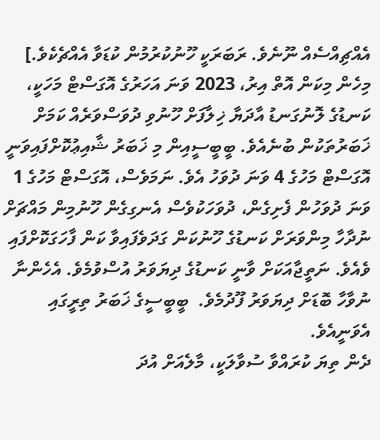އެއްޗިއްސެއް ނޫނެވެ. ރަބަރަކީ ހޫނުކުރުމުން ކުޑަވާ އެއްޗެކެވެ.]
މިހެން މިކަން އޮތް އިރު، 2023 ވަނަ އަހަރުގެ އޮގަސްޓް މަހަކީ، ކަނޑުގެ ލޮނުގަނޑު އާދަޔާ ޚިލާފަށް ހޫނުވި ދުވަސްވަރެއް ކަމަށް ޚަބަރުތަކުން ބުނެއެވެ. ބީބީސީއިން މި ޚަބަރު ޝާއިޢުކޮށްފައިވަނީ އޮގަސްޓް މަހުގެ 4 ވަނަ ދުވަހު އެވެ. ނަމަވެސް، އޮގަސްޓް މަހުގެ 1 ވަނަ ދުވަހުން ފެށިގެން، ދުވަހަކުވެސް އެނގިގެން ހޫނުމިން މައްޗަށް ނުދާހާ މިންވަރަށް ކަނޑުގެ ހޫނުކަން ގަދަވެފައިވާ ކަން ފާހަގަކޮށްފައި ވެއެވެ. ނަތީޖާއަކަށް ވާނީ ކަނޑުގެ ދިޔަވަރު އުސްވުމެވެ. އެހެންނާ ނުވާހާ ބޮޑަށް ދިޔަވަރު ފޫދުމެވެ.  ބީބީސީގެ ޚަބަރު ތިރީގައި އެވަނީއެވެ.
ދެން ތިޔަ ކުރައްވާ ސުވާލަކީ، މާލެއަށް އުދަ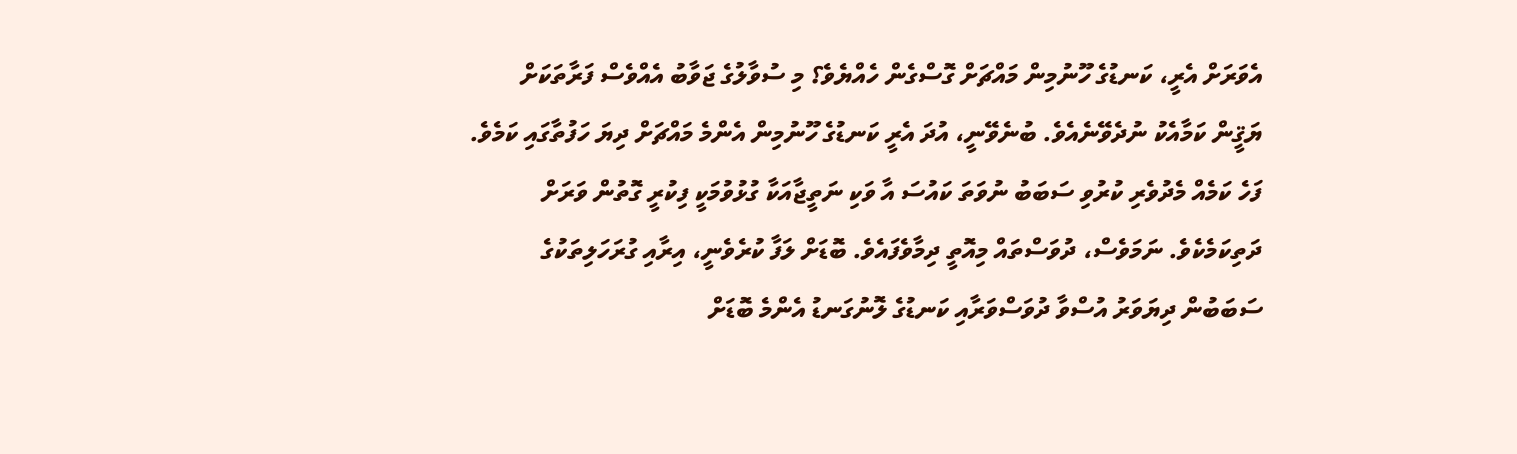އެވަރަށް އެރީ، ކަނޑުގެ ހޫނުމިން މައްޗަށް ގޮސްގެން ހެއްޔެވެ؟ މި ސުވާލުގެ ޖަވާބު އެއްވެސް ފަރާތަކަށް ޔަޤީން ކަމާއެކު ނުދެވޭނެއެވެ. ބުނެވޭނީ، އުދަ އެރީ ކަނޑުގެ ހޫނުމިން އެންމެ މައްޗަށް ދިޔަ ހަފުތާގައި ކަމެވެ. ފަހެ ކަމެއް މެދުވެރި ކުރުވި ސަބަބު ނުވަތަ ކައުސަ އާ ވަކި ނަތީޖާއަކާ ގުޅުވުމަކީ ފިކުރީ ގޮތުން ވަރަށް ދަތިކަމެކެވެ. ނަމަވެސް، ދުވަސްތައް މިއޮތީ ދިމާވެފައެވެ. ބޮޑަށް ލަފާ ކުރެވެނީ، އިރާއި ގުރަހަލިތަކުގެ ސަބަބުން ދިޔަވަރު އުސްވާ ދުވަސްވަރާއި ކަނޑުގެ ލޮނުގަނޑު އެންމެ ބޮޑަށް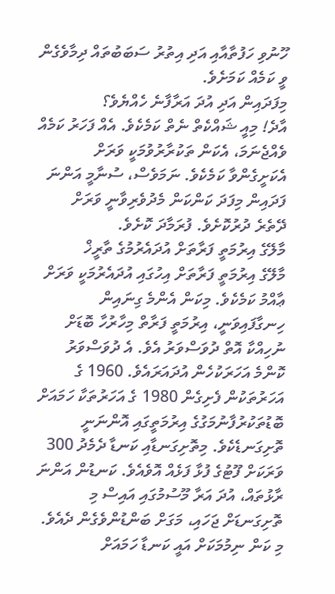ހޫނުވި ހަފުތާއާއި އަދި އިތުރު ސަބަބުތައް ދިމާވެގެން ވީ ކަމެއް ކަމަށެވެ.
މިފަދައިން އަދި އުދަ އަރާފާނެ ހެއްޔެވެ؟
އާދެ! މިއީ ޝައްކެތް ނެތް ކަމެކެވެ. އެއް ފަހަރު ކަމެއް ވެއްޖެނަމަ، އެކަން ތަކުރާރުވުމަކީ ވަރަށް އެކަށީގެންވާ ކަމެކެވެ. ނަމަވެސް، ސުނާމީ އަންނަ ފަދައިން މިފަދަ ކަންކަން މެދުވެރިވާނީ ވަރަށް ދޭތެރެ ދުރުކޮށެވެ. ފުރަމާދަ ކޮށެވެ.
މާލޭގެ އިރުމަތީ ފަރާތަށް އުދައެރުމުގެ ތާރީޚް
މާލޭގެ އިރުމަތީ ފަރާތަށް އިހުގައި އުދައެރުމަކީ ވަރަށް ޢާއްމު ކަމެކެވެ. މިކަން އެންމެ ގިނައިން ހިނގާފައިވަނީ، އިރުމަތީ ފަރާތް މިހާރުހާ ބޮޑަށް ނުހިއްކާ އޮތް ދުވަސްވަރު އެވެ. އެ ދުވަސްވަރު ކޮންމެ އަހަރަކުހެން އުދައަރައެވެ. 1960 ގެ އަހަރުތަކުން ފެށިގެން 1980 ގެ އަހަރުތަކާ ހަމައަށް ބޮޑުތަކުރުފާނުމަގުގެ އިރުމަތީގައި އޮންނަނީ ތޮށިގަނޑެކެވެ. މިތޮށިގަނޑާއި ކަނޑާ ދެމެދު 300 ވަރަކަށް ފޫޓުގެ ފުޅާ ފަޅެއް އޮވެއެވެ. ކަނޑުން އަންނަ ރާޅުތައް، އުދަ އަރާ މޫސުމުގައި އައިސް މި ތޮށިގަނޑަށް ޖަހައި، މަގަށް ބަންޑުންވެގެން ދެއެވެ. މި ކަން ނިމުމަކަށް އައީ ކަނޑާ ހަމައަށް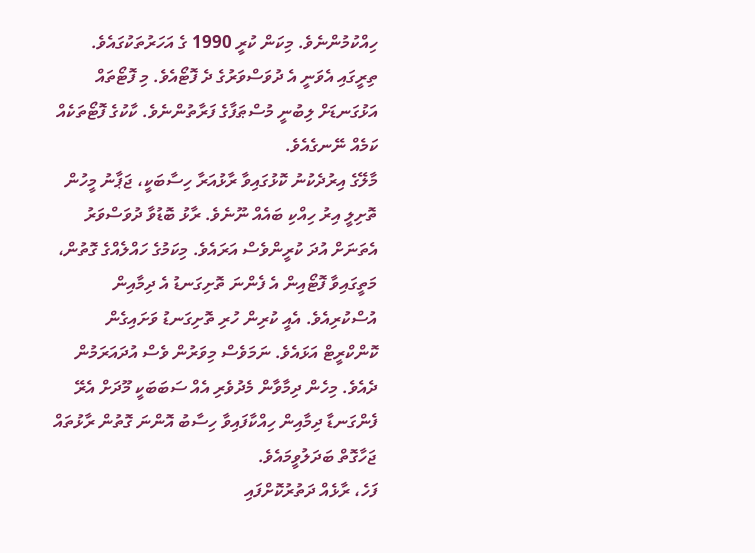ހިއްކުމުންނެވެ. މިކަން ކުރީ 1990 ގެ އަހަރުތަކުގައެވެ. ތިރީގައި އެވަނީ އެ ދުވަސްވަރުގެ ދެ ފޮޓޯއެވެ. މި ފޮޓޯތައް އަޅުގަނޑަށް ލިބުނީ މުސްޠަފާގެ ފަރާތުންނެވެ. ކާކުގެ ފޮޓޯތަކެއް ކަމެއް ނޭނގެއެވެ.
މާލޭގެ އިރުދެކުނު ކޮޅުގައިވާ ރާޅުއަރާ ހިސާބަކީ، ޖަޕާނު މީހުން ތޮށިލީ އިރު ހިއްކި ބައެއް ނޫނެވެ. ރާޅު ބޮޑުވާ ދުވަސްވަރު އެތަނަށް އުދަ ކުރީންވެސް އަރައެވެ. މިކަމުގެ ހައްލެއްގެ ގޮތުން، މަތީގައިވާ ފޮޓޯއިން އެ ފެންނަ ތޮށިގަނޑު އެ ދިމާއިން އުސްކުރިއެވެ. އެއީ ކުރިން ހުރި ތޮށިގަނޑު ވަށައިގެން ކޮންކްރީޓް އަޅައެވެ. ނަމަވެސް މިވަރުން ވެސް އުދައަރަމުން ދެއެވެ. މިހެން ދިމާވާން މެދުވެރި އެއް ސަބަބަކީ މޫދަށް އެރޭ ފެންގަނޑާ ދިމާއިން ހިއްކާފައިވާ ހިސާބު އޮންނަ ގޮތުން ރާޅުތައް ޖަހާގޮތް ބަދަލުވީމައެވެ.
ފަހެ، ރާޅެއް ދަތުރުކޮށްފައި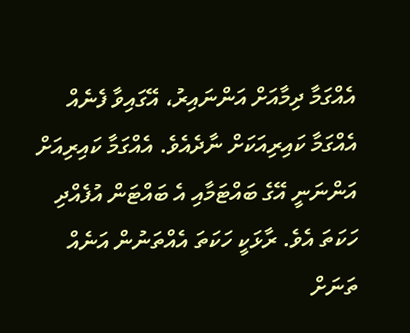އެއްގަމާ ދިމާއަށް އަންނައިރު، އޭގައިވާ ފެނެއް އެއްގަމާ ކައިރިއަކަށް ނާދެއެވެ. އެއްގަމާ ކައިރިއަށް އަންނަނީ އޭގެ ބައްޓަމާއި އެ ބައްޓަން އުފެއްދި ހަކަތަ އެވެ. ރާޅަކީ ހަކަތަ އެއްތަނުން އަނެއް ތަނަށް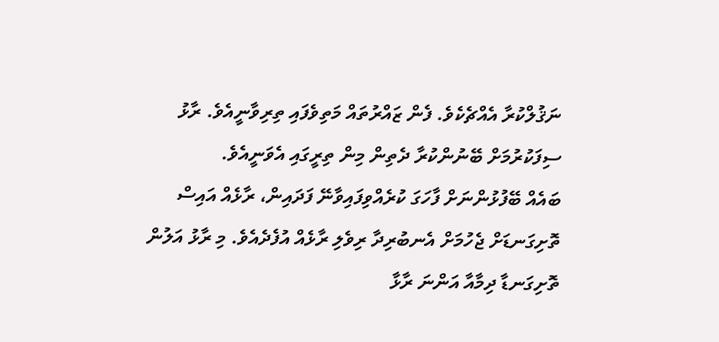ނަޤުލްކުރާ އެއްޗެކެވެ. ފެން ޒައްރުތައް މަތިވެފައި ތިރިވާނީއެވެ. ރާޅު ސިފަކުރުމަށް ބޭނުންކުރާ ދެތިން މިން ތިރީގައި އެވަނީއެވެ.
ބައެއް ބޭފުޅުންނަށް ފާހަގަ ކުރެއްވިފައިވާނޭ ފަދައިން، ރާޅެއް އައިސް ތޮށިގަނޑަށް ޖެހުމަށް އެނބުރިދާ ރިވެލި ރާޅެއް އުފެދެއެވެ. މި ރާޅު އަލުން ތޮށިގަނޑާ ދިމާއާ އަންނަ ރާޅާ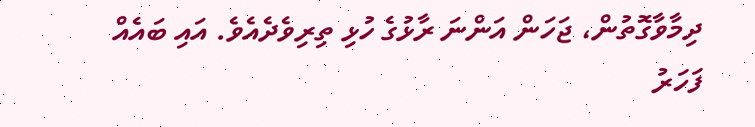ދިމާވާގޮތުން، ޖަހަން އަންނަ ރާޅުގެ ހުޅި ތިރިވެދެއެވެ. އައި ބައެއް ފަހަރު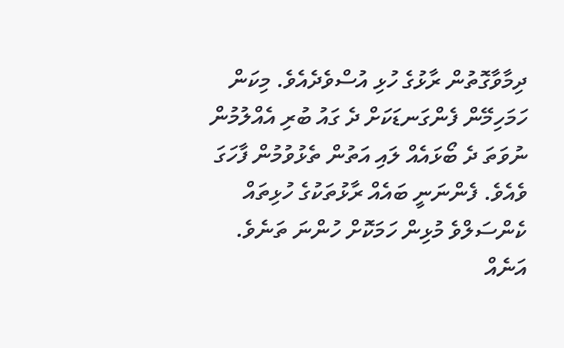ދިމާވާގޮތުން ރާޅުގެ ހުޅި އުސްވެދެއެވެ. މިކަން ހަމަހިމޭން ފެންގަނޑަކަށް ދެ ގައު ބުރި އެއްލުމުން ނުވަތަ ދެ ބޯޅައެއް ލައި އަތުން ތެޅުވުމުން ފާހަގަ ވެއެވެ. ފެންނަނީ ބައެއް ރާޅުތަކުގެ ހުޅިތައް ކެންސަލްވެ މުޅިން ހަމަކޮށް ހުންނަ ތަނެވެ. އަނެއް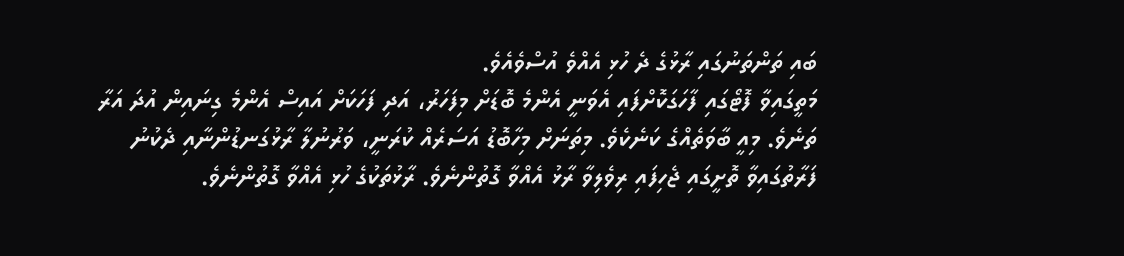ބައި ތަންތަނުގައި ރާޅުގެ ދެ ހުޅި އެއްވެ އުސްވެއެވެ.
މަތީގައިވާ ފޮޓޯގައި ފާހަގަކޮށްފައި އެވަނީ އެންމެ ބޮޑަށް މިފަހަރު، އަދި ފަހަކަށް އައިސް އެންމެ ގިނައިން އުދަ އަރާ ތަނެވެ. މިއީ ބާވަތެއްގެ ކަނެކެވެ. މިތަނަށް މިހާބޮޑު އަސަރެއް ކުރަނީ، ވަރުނުލާ ރާޅުގަނޑުންނާއި ދެކުނު ފަރާތުގައިވާ ތޮށީގައި ޖެހިފައި ރިވެލިވާ ރާޅު އެއްވާ ގޮތުންނެވެ. ރާޅުތަކުގެ ހުޅި އެއްވާ ގޮތުންނެވެ.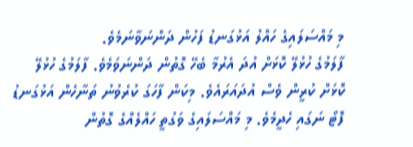މި މައްސަލައިގެ ހައްލު އަޅުގަނޑު ފަހުން ދަންނަވާނަމެވެ.
ފާލަމުގެ ހުޅުލޭ ކޮޅަށް އުދަ އެރުމާ ބެހޭ ގޮތުން ދަންނަވަމެވެ. ފާލަމުގެ ހުޅުލޭ ކޮޅަށް ކުރީން ވެސް އުދައަރައެވެ. މިކަން ފާހަގަ ކުރެވުނު ތަނާހެން އަޅުގަނޑު ފޮޓޯ ނަގައި ހެދީމެވެ. މި މައްސަލައިގެ ވަގުތީ ހައްލެއްގެ ގޮތުން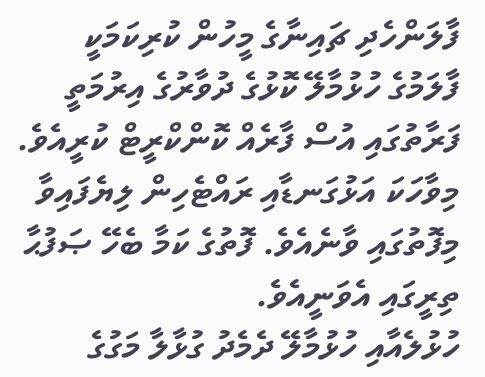ފާލަންހެދި ޗައިނާގެ މީހުން ކުރިކަމަކީ ފާލަމުގެ ހުޅުމާލޭ ކޮޅުގެ ދުވާރުގެ އިރުމަތީ ފަރާތުގައި އުސް ފާރެއް ކޮންކްރީޓް ކުރީއެވެ. މިވާހަކަ އަޅުގަނޑާއި ރައްޓެހިން ލިޔެފައިވާ މިފޮތުގައި ވާނެއެވެ. ފޮތުގެ ކަމާ ބެހޭ ޞަފުޙާ ތިރީގައި އެވަނީއެވެ.
ހުޅުލެއާއި ހުޅުމާލޭ ދެމެދު ގުޅާލާ މަގުގެ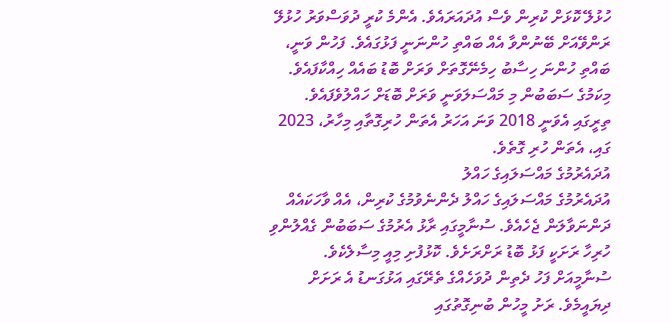ހުޅުލޭ ކޮޅަށް ކުރިން ވެސް އުދައަރައެވެ. އެންމެ ކުރީ ދުވަސްވަރު ހުޅުލޭ ރަންވޭއަށް ބޭނުންވާ އެއް ބައްތި ހުންނަނީ ފަޅުގައެވެ. ފަހުން ވަނީ، ބައްތި ހުންނަ ހިސާބު ހިމެނޭގޮތަށް ވަރަށް ބޮޑު ބައެއް ހިއްކާފައެވެ. މިކަމުގެ ސަބަބުން މި މައްސަލަވަނީ ވަރަށް ބޮޑަށް ހައްލުވެފައެވެ. ތިރީގައި އެވަނީ 2018 ވަނަ އަހަރު އެތަން ހުރިގޮތާއި މިހާރު، 2023 ގައި، އެތަން ހުރި ގޮތެވެ.
އުދައެރުމުގެ މައްސަލައިގެ ހައްލު
އުދައެރުމުގެ މައްސަލައިގެ ހައްލު ދެންނެވުމުގެ ކުރިން، އެއް ވާހަކައެއް ދަންނަވާލަން ޖެހެއެވެ. ސުނާމީގައި ރާޅު އެރުމުގެ ސަބަބުން ގެއްލުންވި ހުރިހާ ރަށަކީ ފަޅު ބޮޑު ރަށްރަށެވެ. ކޮޅުފުށި މިއީ މިސާލެކެވެ. ސުނާމީއަށް ފަހު ދެތިން ދުވަހެއްގެ ތެރޭގައި އަޅުގަނޑު އެ ރަށަށް ދިޔައީމެވެ. ރަށު މީހުން ބުނިގޮތުގައި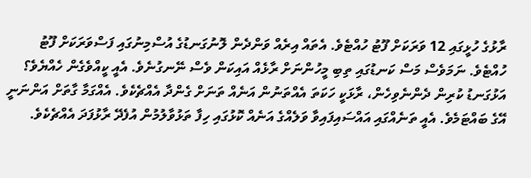ރާޅުގެ ހުޅީގައި 12 ވަރަކަށް ފޫޓު ހުއްޓެވެ. އެތައް އިރެއް ވަންދެން ލޮނުގަނޑުގެ އުސްމިނުގައި ފަސްވަރަކަށް ފޫޓު ހުއްޓެވެ. ނަމަވެސް މަސް ކަނޑުގައި ތިބި މީހުންނަށް ރާޅެއް އައިކަން ވެސް ނޭނގުނެވެ. އެއީ ކީއްވެގެން ހެއްޔެވެ؟
އަޅުގަނޑު ކުރިން ދެންނެވިހެން، ރާޅަކީ ހަކަތަ އެއްތަނުން އަނެއް ތަނަށް ގެންދާ އެއްޗެކެވެ. އެއްގަމާ ގާތަށް އަންނަނީ އޭގެ ބައްޓަމެވެ. އެއީ ތަނެއްގައި އައްސައިފައިވާ ވަލެއްގެ އަނެއް ކޮޅުގައި ހިފާ ތަޅުވާލުމުން އުފެދޭ ރާޅުފަދަ އެއްޗެކެވެ.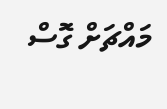މައްޗަށް ގޮސް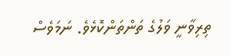ތިރިވާނީ ވަލުގެ ތަންތަންކޮޅެވެ. ނަމަވެސް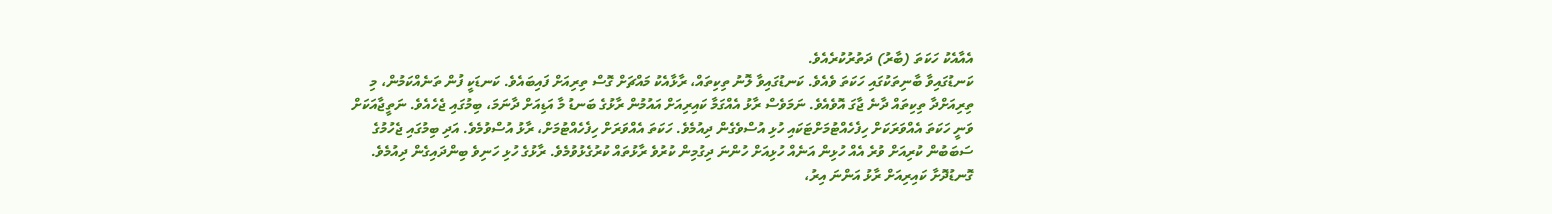އެއާއެކު ހަކަތަ (ބާރު) ދަތުރުކުރެއެވެ.
ކަނޑުގައިވާ ބާނިތަކުގައި ހަކަތަ ވެއެވެ. ކަނޑުގައިވާ ލޮނު ތިކިތައް، ރާޅާއެކު މައްޗަށް ގޮސް ތިރިއަށް ފައިބައެވެ. ކަނޑަކީ ފުން ތަނެއްކަމުން، މި ތިރިއަށްދާ ތިކިތައް ދާނެ ޖާގަ އޮވެއެވެ. ނަމަވެސް ރާޅު އެއްގަމާ ކައިރިއަށް އައުމުން ރާޅުގެ ބަނޑު މާ އަޑިއަށް ދާނަމަ، ބިމުގައި ޖެހެއެވެ. ނަތީޖާއަކަށް ވަނީ ހަކަތަ އެއްވަރަކަށް ހިފެހެއްޓުމަށްޓަކައި ހުޅި އުސްވެގެން ދިއުމެވެ. ހަކަތަ އެއްވަރަށް ހިފެހެއްޓުމަށް، ރާޅު އުސްވުމެވެ. އަދި ބިމުގައި ޖެހުމުގެ ސަބަބުން ކުރިއަށް ވުރެ އެއް ހުޅިން އަނެއް ހުޅިއަށް ހުންނަ ދިގުމިން ކުރުވެ ރާޅުތައް ކުރުގެޅުވުމެވެ. ރާޅުގެ ހުޅި ހަނިވެ ބިންދައިގެން ދިއުމެވެ. ގޮނޑުދޮށާ ކައިރިއަށް ރާޅު އަންނަ އިރު،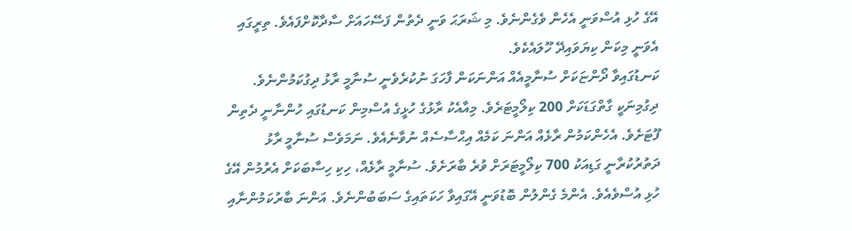އޭގެ ހުޅި އުސްވަނީ އެހެން ވެގެންނެވެ. މި ޝަރަޙަ ވަނީ ދެތުން ފަސޭހައަށް ސާދާކޮށްފައެވެ. ތިރީގައި އެވަނީ މިކަން ކިޔަވައިދޭ ހޫލައެކެވެ.
ކަނޑުގައިވާ ދޯންޏަކަށް ސުނާމީއެއް އަންނަކަން ފާހަގަ ނުކުރެވެނީ ސުނާމީ ރާޅު ދިގުކަމުންނެވެ. ދިގުމިނަކީ ގާތްގަޑަކަށް 200 ކިލޯމީޓަރެވެ. މިއާއެކު ރާޅުގެ ހުޅީގެ އުސްމިން ކަނޑުގައި ހުންނާނީ ދެތިން ފޫޓަށެވެ. އެހެންކަމުން ރާޅެއް އަންނަ ކަމެއް އިޙްސާސެއް ނުވާނެއެވެ. ނަމަވެސް ސުނާމީ ރާޅު ދަތުރުކުރާނީ ގަޑިއަކު 700 ކިލޯމީޓަރަށް ވުރެ ބާރަށެވެ. ސުނާމީ ރާޅެއް، ހިކި ހިސާބަކަށް އެރުމުން އޭގެ ހުޅި އުސްވެއެވެ. އެންމެ ގެންލުން ބޮޑުވަނީ އޭގައިވާ ހަކަތައިގެ ސަބަބުންނެވެ. އަންނަ ބާރުކަމުންނާއި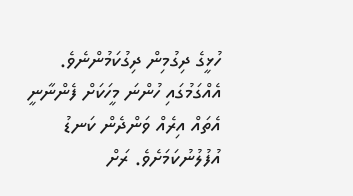ހުޅީގެ ދިގުމިން ދިގުކަމުންނެވެ. އެއްގަމުގައި ހުންނަ މީހަކަށް ފެންނާނީ އެތައް އިރެއް ވަންދެން ކަނޑު އުފުލުނުކަމަށެވެ. ރަށް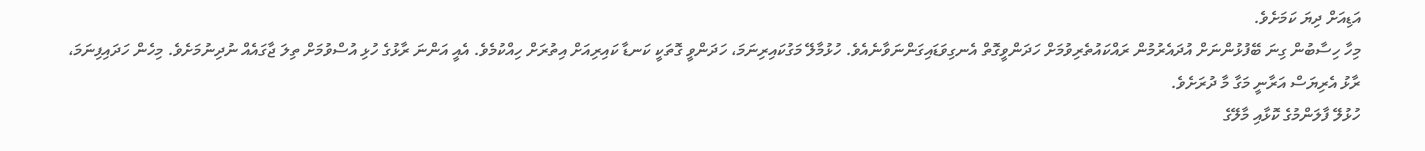އަޑިއަށް ދިޔަ ކަމަށެވެ.
މިހާ ހިސާބުން ގިނަ ބޭފުޅުންނަށް އުދައެރުމުން ރައްކައުތެރިވުމަށް ހަދަންވީގޮތް އެނގިވަޑައިގަންނަވާނެއެވެ. ހުޅުމާލޭ މަގުކައިރިނަމަ، ހަދަންވީ ގޮތަކީ ކަނޑާ ކައިރިއަށް އިތުރަށް ހިއްކުމެވެ. އެއީ އަންނަ ރާޅުގެ ހުޅި އުސްވުމަށް ތިލަ ޖާގައެއް ނުދިނުމަށެވެ. މިހެން ހަދައިފިނަމަ، ރާޅު އެރިޔަސް އަރާނީ މަގާ މާ ދުރަށެވެ.
ހުޅުލޭ ފާލަންމުގެ ކޮޅާއި މާލޭގެ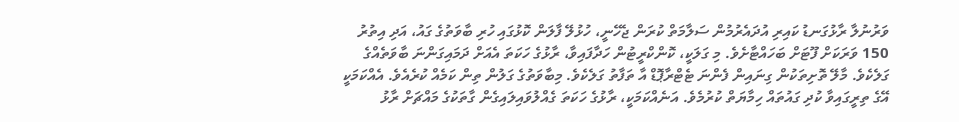ވަރުނުލާ ރާޅުގަނޑު ކައިރި އުދައެރުމުން ސަލާމަތް ކުރަން ޖެހޭނީ، ހުޅުލޭ ފާލަން ކޮޅުގައި ހުރި ބާވަތުގެ ގައު، އަދި އިތުރު 150 ވަރަކަށް ފޫޓަށް ބަހައްޓާށެވެ. މި ގަލަކީ، ކޮންކްރީޓުން ހަދާފައިވާ، ރާޅުގެ ހަކަތަ އެއަށް ދަމައިގަންނަ ބާވަތެއްގެ ގަލެކެވެ. މާލޭ ތޮށިތަކުން ގިނައިން ފެންނަ ޓެޓްރާޕޮޑް އާ ތަފާތު ގަލެކެވެ. މިބާވަތުގެ ގަލުން ތިން ކަމެއް ކުރެއެވެ. އެއްކަމަކީ އޭގެ ތިރީގައިވާ ކުދި ގައުތައް ހިމާޔަތް ކުރުމެވެ. އަނެއްކަމަކީ، ރާޅުގެ ހަކަތަ ގެއްލުވައިލައިގެން ގާތަކުގެ މައްޗަށް ރާޅު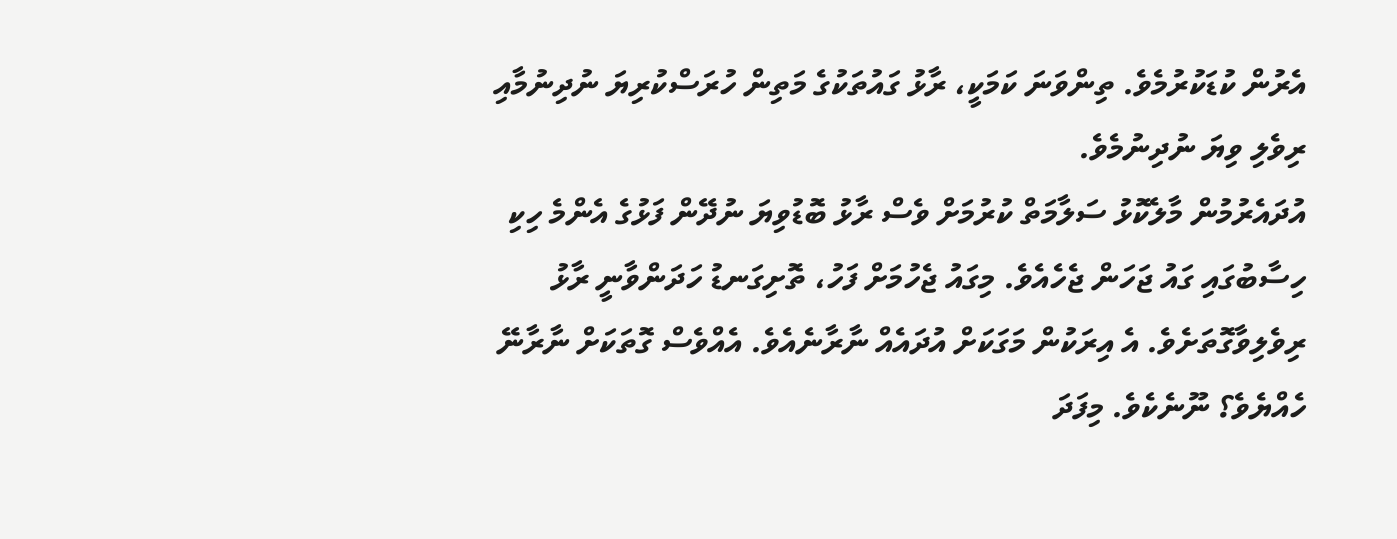އެރުން ކުޑަކުރުމެވެ. ތިންވަނަ ކަމަކީ، ރާޅު ގައުތަކުގެ މަތިން ހުރަސްކުރިޔަ ނުދިނުމާއި ރިވެލި ވިޔަ ނުދިނުމެވެ.
އުދައެރުމުން މާލެކޮޅު ސަލާމަތް ކުރުމަށް ވެސް ރާޅު ބޮޑުވިޔަ ނުދޭން ފަޅުގެ އެންމެ ހިކި ހިސާބުގައި ގައު ޖަހަން ޖެހެއެވެ. މިގައު ޖެހުމަށް ފަހު، ތޮށިގަނޑު ހަދަންވާނީ ރާޅު ރިވެލިވާގޮތަށެވެ. އެ އިރަކުން މަގަކަށް އުދައެއް ނާރާނެއެވެ. އެއްވެސް ގޮތަކަށް ނާރާނޭ ހެއްޔެވެ؟ ނޫނެކެވެ. މިފަދަ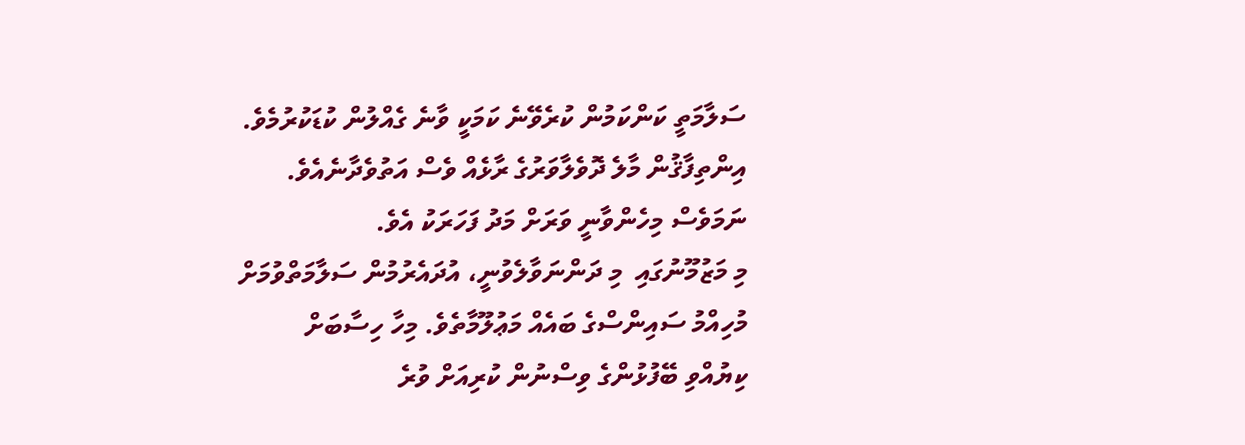ސަލާމަތީ ކަންކަމުން ކުރެވޭނެ ކަމަކީ ވާނެ ގެއްލުން ކުޑަކުރުމެވެ. އިންތިފާޤުން މާލެ ދޮވެލާވަރުގެ ރާޅެއް ވެސް އަތުވެދާނެއެވެ. ނަމަވެސް މިހެންވާނީ ވަރަށް މަދު ފަހަރަކު އެވެ.
މި މަޒުމޫނުގައި  މި ދަންނަވާލެވުނީ، އުދައެރުމުން ސަލާމަތްވުމަށް މުހިއްމު ސައިންސްގެ ބައެއް މަޢުލޫމާތެވެ. މިހާ ހިސާބަށް ކިޔުއްވި ބޭފުޅުންގެ ވިސްނުން ކުރިއަށް ވުރެ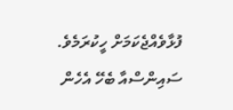ފުޅާވެއްޖެކަމަށް ހީކުރަމެވެ.
ސައިންސްއާ ބެހޭ އެހެން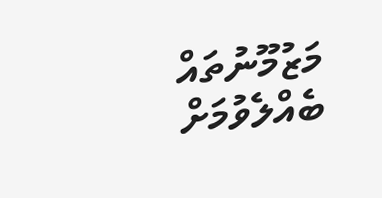މަޒުމޫނުތައް ބެއްލެވުމަށް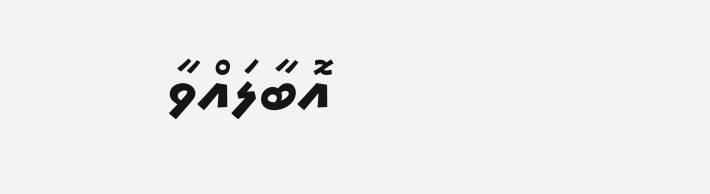އޮބާލައްވާ